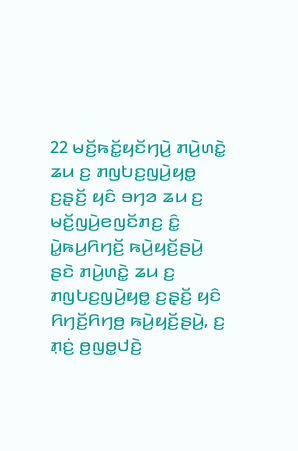22 ꤗꤢꤩ꤬ꤒꤢꤩ꤭ꤟꤢꤩꤚꤣꤧ꤬ ꤊꤣꤧ꤬ꤛꤢꤧ꤭ ꤘꤣ ꤢ꤬ ꤊꤜꤝꤢ꤬ꤜꤣꤧ꤬ꤟꤥ꤭ ꤢ꤬ꤔ꤫ꤢꤩ꤬ ꤟꤢꤨ ꤋꤚꤤ ꤘꤣ ꤢ꤬ ꤗꤢꤩ꤬ꤜꤣꤧ꤬ꤕꤜꤢꤩꤊꤢ꤬ ꤢꤨ꤭ ꤣꤧ꤭ꤒꤣ꤬ꤖꤚꤢꤩ꤬ ꤒꤣꤧ꤬ꤟꤢꤩ꤬ꤔꤣꤧ꤬ ꤔꤢꤧ ꤊꤣꤧ꤬ꤛꤢꤧ꤭ ꤘꤣ ꤢ꤬ ꤊꤜꤝꤢ꤬ꤜꤣꤧ꤬ꤟꤥ꤭ ꤢ꤬ꤔ꤫ꤢꤩ꤬ ꤟꤢꤨ ꤖꤚꤢꤩ꤬ꤖꤚꤥ꤬ ꤒꤣꤧ꤬ꤟꤢꤩ꤬ꤔꤣꤧ꤬, ꤢ꤬ ꤊ꤫ꤢꤦ꤬ ꤥ꤬ꤜꤥ꤭ꤓꤢꤧ꤬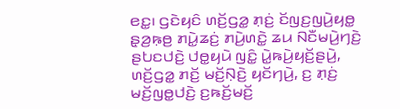ꤕꤢ꤭꤯ ꤞꤢꤧꤟꤢꤨ ꤛꤢꤩ꤬ꤞꤤ꤭ ꤊ꤫ꤢꤦ꤬ ꤢꤩꤜꤢ꤬ꤜꤣꤧ꤬ꤟꤥ꤭ ꤔ꤫ꤤ꤬ꤒ꤫ꤥ꤬ ꤊꤣꤧ꤭ꤘꤢꤦ꤬ ꤊꤣꤧ꤬ꤛꤢꤧ꤭ ꤘꤣ ꤡꤢꤪꤗꤣꤧ꤬ꤚꤢꤧ꤬ ꤔꤝꤢꤓꤢꤧ꤬ ꤓꤥ꤭ꤟꤣꤧ ꤜꤢꤨ꤭ ꤣꤧ꤭ꤒꤣꤧ꤬ꤟꤢꤩ꤬ꤔꤣꤧ꤬, ꤛꤢꤩ꤬ꤞꤤ꤭ ꤊꤢꤩ꤬ ꤗꤢꤩ꤬ꤡ꤫ꤢꤧ꤬ ꤟꤢꤩꤚꤣꤧ꤬, ꤢ꤬ ꤊ꤫ꤢꤦ꤬ ꤗꤢꤩ꤬ꤜꤥ꤭ꤓꤢꤧ꤬ ꤢ꤬ꤒꤢꤩ꤬ꤗꤢꤩ꤬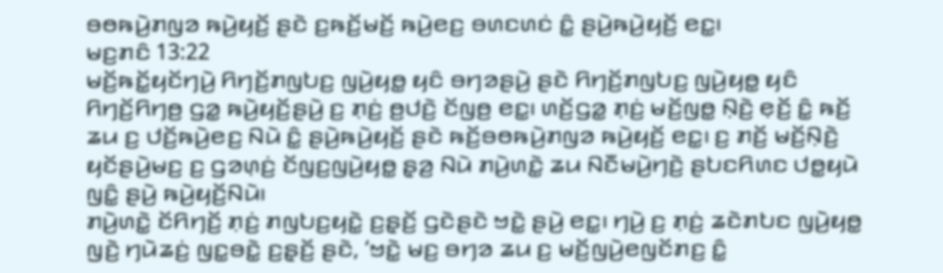ꤋꤥꤒꤣꤧ꤬ꤊꤜꤤ ꤒꤣꤧ꤬ꤟꤢꤩ꤬ ꤔꤢꤧ ꤢ꤬ꤒꤢꤩ꤬ꤗꤢꤩ꤬ ꤒꤣꤧ꤬ꤕꤢ꤬ ꤋꤛꤢꤛꤢꤦ ꤢꤨ꤭ ꤔꤣꤧ꤬ꤒꤣꤧ꤬ꤟꤢꤩ꤬ ꤕꤢ꤭꤯
ꤗꤢ꤬ꤊꤢꤨ 13:22
ꤗꤢꤩ꤬ꤒꤢꤩ꤭ꤟꤢꤩꤚꤣꤧ꤬ ꤖꤚꤢꤩ꤬ꤊꤜꤝꤢ꤬ ꤜꤣꤧ꤬ꤟꤥ꤭ ꤟꤢꤨ ꤋꤚꤤꤔꤣꤧ꤬ ꤔꤢꤧ ꤖꤚꤢꤩ꤬ꤊꤜꤝꤢ꤬ ꤜꤣꤧ꤬ꤟꤥ꤭ ꤟꤢꤨ ꤖꤚꤢꤩ꤬ꤖꤚꤥ꤬ ꤞꤤ꤭ ꤒꤣꤧ꤬ꤟꤢꤩ꤬ꤔꤣꤧ꤬ ꤢ꤬ ꤊ꤫ꤢꤦ꤬ ꤥ꤬ꤓꤢꤧ꤬ ꤢꤩꤜꤥ꤬ ꤕꤢ꤭꤯ ꤛꤢꤩ꤬ꤞꤤ꤭ ꤊ꤫ꤢꤦ꤬ ꤗꤢꤩ꤬ꤜꤥ꤭ ꤡ꤫ꤢꤧ꤬ ꤕ꤫ꤢꤩ꤬ ꤢꤨ꤭ ꤒꤢꤩ꤬ ꤘꤣ ꤢ꤬ ꤓꤢꤩ꤬ꤒꤣꤧ꤬ꤕꤢ꤬ ꤡꤣꤧ ꤢꤨ꤭ ꤔꤣꤧ꤬ꤒꤣꤧ꤬ꤟꤢꤩ꤬ ꤔꤢꤧ ꤒꤢꤩ꤬ꤋꤥꤒꤣꤧ꤬ꤊꤜꤤ ꤒꤣꤧ꤬ꤟꤢꤩ꤬ ꤕꤢ꤭꤯ ꤢ꤬ ꤊꤢꤩ꤬ ꤗꤢꤩ꤬ꤡ꤫ꤢꤧ꤬ ꤟꤢꤩꤔꤣꤧ꤬ꤗꤢ꤬ ꤢ꤬ ꤞꤤꤛ꤫ꤢꤦ꤬ ꤢꤩꤜꤢ꤬ꤜꤣꤧ꤬ꤟꤥ꤭ ꤔ꤫ꤤ꤬ ꤡꤣꤧ ꤊꤣꤧ꤬ꤛꤢꤧ꤭ ꤘꤣ ꤡꤢꤪꤗꤣꤧ꤬ꤚꤢꤧ꤬ ꤔꤝꤢꤖꤛꤢ ꤓꤥ꤭ꤟꤣꤧ ꤜꤢꤨ꤭ ꤔꤣꤧ꤬ ꤒꤣꤧ꤬ꤟꤢꤩ꤬ꤡꤣꤧ꤯
ꤊꤣꤧ꤬ꤛꤢꤧ꤭ ꤢꤩꤖꤚꤢꤩ꤬ ꤊ꤫ꤢꤦ꤬ ꤊꤜꤝꤢ꤬ꤟꤢꤧ꤭ ꤢ꤬ꤔ꤫ꤢꤩ꤬ ꤞꤢꤧꤔꤢꤧ ꤠꤢꤧ꤭ ꤔꤣꤧ꤬ ꤕꤢ꤭꤯ ꤚꤣꤧ꤬ ꤢ꤬ ꤊ꤫ꤢꤦ꤬ ꤘꤢꤧꤊꤝꤢ ꤜꤣꤧ꤬ꤟꤥ꤭ ꤜꤢꤧ꤬ ꤚꤣꤧꤘꤢꤦ꤬ ꤜꤢ꤭ꤋꤢꤧ꤭ ꤢ꤬ꤔ꤫ꤢꤩ꤬ ꤔꤢꤧ, ‘ꤠꤢꤧ꤭ ꤗꤢ꤬ ꤋꤚꤤ ꤘꤣ ꤢ꤬ ꤗꤢꤩ꤬ꤜꤣꤧ꤬ꤕꤜꤢꤩꤊꤢ꤬ ꤢꤨ꤭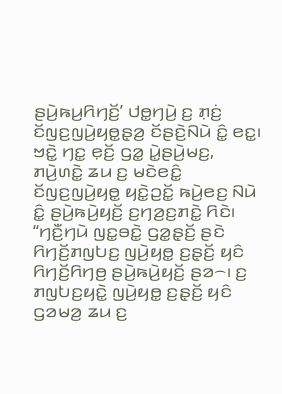ꤔꤣꤧ꤬ꤒꤣ꤬ꤖꤚꤢꤩ꤬’ ꤓꤥ꤭ꤚꤣꤧ꤬ ꤢ꤬ ꤊ꤫ꤢꤦ꤬ ꤢꤩꤜꤢ꤬ꤜꤣꤧ꤬ꤟꤥ꤭ꤔ꤫ꤤ꤬ ꤢꤩꤔꤢꤧ꤬ꤡꤣꤧ ꤢꤨ꤭ ꤕꤢ꤭꤯
ꤠꤢꤧ꤭ ꤚꤢ꤭ ꤕ꤫ꤢꤩ꤬ ꤞꤤ꤭ ꤣꤧ꤭ꤔꤣꤧ꤬ꤗꤢ꤬, ꤊꤣꤧ꤬ꤛꤢꤧ꤭ ꤘꤣ ꤢ꤬ ꤗꤢꤧꤕꤢꤨ꤭ ꤢꤩꤜꤢ꤬ꤜꤣꤧ꤬ꤟꤥ꤭ ꤟꤢꤧ꤭ꤑꤢꤩ꤭ ꤒꤣꤧ꤬ꤕꤢ꤬ ꤡꤣꤧ ꤢꤨ꤭ ꤔꤣꤧ꤬ꤒꤣꤧ꤬ꤟꤢꤩ꤬ ꤢ꤬ꤚꤤ꤬ꤢ꤬ꤊꤢꤧ꤭ ꤖꤢꤧ꤯
“ꤚꤢꤪ꤬ꤚꤣꤧ ꤜꤢ꤭ꤋꤢꤧ꤭ ꤞꤤ꤭ꤔ꤫ꤢꤩ꤬ ꤔꤢꤧ ꤖꤚꤢꤩ꤬ꤊꤜꤝꤢ꤬ ꤜꤣꤧ꤬ꤟꤥ꤭ ꤢ꤬ꤔ꤫ꤢꤩ꤬ ꤟꤢꤨ ꤖꤚꤢꤩ꤬ꤖꤚꤥ꤬ ꤔꤣꤧ꤬ꤒꤣꤧ꤬ꤟꤢꤩ꤬ ꤔꤤ꤮꤯ ꤢ꤬ ꤊꤜꤝꤢ꤬ꤟꤢꤧ꤭ ꤜꤣꤧ꤬ꤟꤥ꤭ ꤢ꤬ꤔ꤫ꤢꤩ꤬ ꤟꤢꤨ ꤞꤤꤗꤤ꤬ ꤘꤣ ꤢ꤬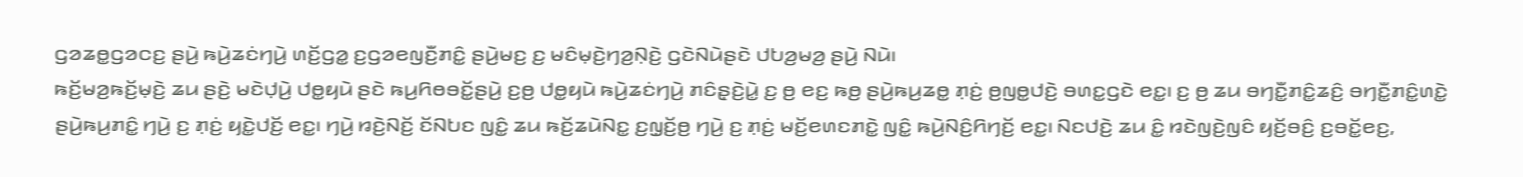ꤞꤤꤘꤥ꤭ꤞꤤꤍꤢ꤬ ꤔꤣꤧ꤬ ꤒꤣꤧ꤬ꤘꤢꤦꤚꤣꤧ꤬ ꤛꤢꤩ꤬ꤞꤤ꤭ ꤢ꤬ꤞꤤꤕꤜꤢꤪ꤬ꤊꤢꤨ꤭ ꤔꤣꤧ꤬ꤗꤢ꤬ ꤢ꤬ ꤗꤢꤨꤗ꤫ꤢꤧ꤬ꤚꤤ꤬ꤡ꤫ꤢꤧ꤬ ꤞꤢꤧꤡꤣꤧꤔꤢꤧ ꤓꤝꤤ꤬ꤗꤤ꤬ ꤔꤣꤧ꤬ ꤡꤣꤧ꤯
ꤒꤢꤩ꤬ꤗꤤ꤬ꤒꤢꤩ꤬ꤗ꤫ꤢꤧ꤬ ꤘꤣ ꤔꤢꤧ꤬ ꤗꤢꤧꤓ꤫ꤣꤧ꤬ ꤓꤥ꤭ꤟꤣꤧ ꤔꤢꤧ ꤒꤣ꤬ꤖꤥꤋꤢꤩ꤭ꤔꤣꤧ꤬ ꤢ꤬ꤥ꤬ ꤓꤥ꤭ꤟꤣꤧ ꤒꤣꤧ꤬ꤘꤢꤦꤚꤣꤧ꤬ ꤊꤢꤨꤔ꤫ꤢꤧ꤬ꤣꤧ꤭ ꤢ꤬ ꤥ꤬ ꤕꤢ꤬ ꤒꤥ꤬ ꤔꤣꤧ꤬ꤒꤣ꤬ꤘꤥ꤭ ꤊ꤫ꤢꤦ꤬ ꤥ꤬ꤜꤥ꤭ꤓꤢꤧ꤬ ꤋꤛꤢ꤭ꤞꤢꤧ ꤕꤢ꤭꤯ ꤢ꤬ ꤥ꤬ ꤘꤣ ꤋꤚꤢꤪ꤭ꤊꤢꤨ꤭ꤘꤢꤨ꤬ ꤋꤚꤢꤪ꤭ꤊꤢꤨ꤭ꤛꤢꤧ꤭ ꤔꤣꤧ꤬ꤒꤣ꤬ꤊꤢꤨ꤭ ꤚꤣꤧ꤬ ꤢ꤬ ꤊ꤫ꤢꤦ꤬ ꤟꤢꤧ꤭ꤓꤢꤩ꤬ ꤕꤢ꤭꤯ ꤚꤣꤧ꤬ ꤙꤢꤧ꤬ꤡꤢꤩ꤬ ꤢꤩꤡꤝꤢ ꤜꤢꤨ꤭ ꤘꤣ ꤒꤢꤩ꤬ꤘꤣꤧꤡꤢ꤭ ꤢ꤬ꤜ꤫ꤢꤩ꤬ꤥ꤬ ꤚꤣꤧ꤬ ꤢ꤬ ꤊ꤫ꤢꤦ꤬ ꤗꤢꤩ꤬ꤕꤛꤢꤊꤢꤧ꤭ ꤜꤢꤨ꤭ ꤒꤣꤧ꤬ꤡꤢꤨ꤬ꤖꤚꤢꤩ꤬ ꤕꤢ꤭꤯ ꤡꤢꤓꤢꤧ꤬ ꤘꤣ ꤢꤨ꤭ ꤙꤢꤧꤜꤢꤧ꤬ꤜꤢꤨ ꤟꤢꤩ꤬ꤋꤢꤨ꤬ ꤢ꤬ꤋꤢꤩ꤭ꤕꤢ꤬,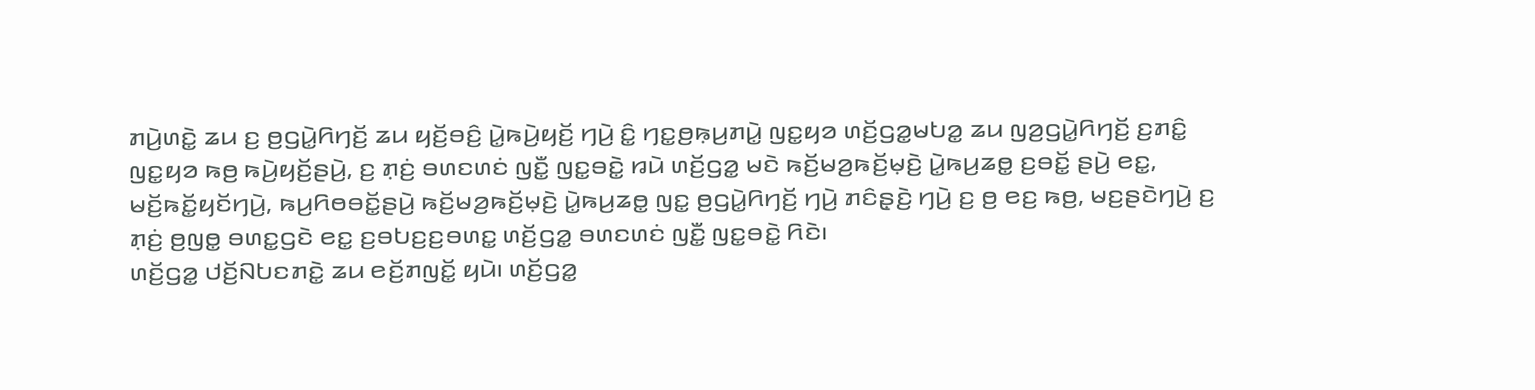ꤊꤣꤧ꤬ꤛꤢꤧ꤭ ꤘꤣ ꤢ꤬ ꤥ꤬ꤞꤣꤧ꤭ꤖꤚꤢꤩ꤬ ꤘꤣ ꤟꤢꤩ꤬ꤋꤢꤨ꤬ ꤣꤧ꤭ꤒꤣꤧ꤬ꤟꤢꤩ꤬ ꤚꤣꤧ꤬ ꤢꤨ꤭ ꤚꤢ꤭ꤥ꤬ꤒ꤫ꤣ꤬ꤊꤣꤧ꤭ ꤜꤢ꤭ꤟꤤ ꤛꤢꤩ꤬ꤞꤤ꤭ꤗꤝꤤ꤭ ꤘꤣ ꤜꤤ꤬ꤞꤣꤧ꤭ꤖꤚꤢꤩ꤬ ꤢ꤬ꤊꤢꤨ꤭ ꤜꤢ꤭ꤟꤤ ꤒꤥ꤬ ꤒꤣꤧ꤬ꤟꤢꤩ꤬ꤔꤣꤧ꤬, ꤢ꤬ ꤊ꤫ꤢꤦ꤬ ꤋꤛꤢꤛꤢꤦ ꤜꤢꤪ꤭ ꤜꤢ꤭ꤋꤢꤧ꤭ ꤙꤣꤧ ꤛꤢꤩ꤬ꤞꤤ꤭ ꤗꤢꤧ ꤒꤢꤩ꤬ꤗꤤ꤬ꤒꤢꤩ꤬ꤗ꤫ꤢꤧ꤬ ꤣꤧ꤭ꤒꤣ꤬ꤘꤥ꤭ ꤢ꤬ꤋꤢꤩ꤭ ꤔꤣꤧ꤬ ꤕꤢ꤭, ꤗꤢꤩ꤬ꤒꤢꤩ꤭ꤟꤢꤩꤚꤣꤧ꤬, ꤒꤣ꤬ꤖꤥꤋꤢꤩ꤭ꤔꤣꤧ꤬ ꤒꤢꤩ꤬ꤗꤤ꤬ꤒꤢꤩ꤬ꤗ꤫ꤢꤧ꤬ ꤣꤧ꤭ꤒꤣ꤬ꤘꤥ꤭ ꤜꤢ꤭ ꤥ꤬ꤞꤣꤧ꤭ꤖꤚꤢꤩ꤬ ꤚꤣꤧ꤬ ꤊꤢꤨꤔ꤫ꤢꤧ꤬ ꤚꤣꤧ꤬ ꤢ꤬ ꤥ꤬ ꤕꤢ꤬ ꤒꤥ꤬, ꤗꤢ꤬ꤔꤢꤧꤚꤣꤧ꤬ ꤢ꤬ ꤊ꤫ꤢꤦ꤬ ꤥ꤬ꤜꤥ꤭ ꤋꤛꤢ꤭ꤞꤢꤧ ꤕꤢ꤭ ꤢ꤬ꤋꤝꤢ꤬ꤢ꤬ꤋꤛꤢ꤭ ꤛꤢꤩ꤬ꤞꤤ꤭ ꤋꤛꤢꤛꤢꤦ ꤜꤢꤪ꤭ ꤜꤢ꤭ꤋꤢꤧ꤭ ꤖꤢꤧ꤯
ꤛꤢꤩ꤬ꤞꤤ꤭ ꤓꤢꤩ꤬ꤡꤝꤢꤊꤢꤧ꤭ ꤘꤣ ꤕꤢꤩ꤬ꤊꤜꤢꤩ꤭ ꤟꤣꤧ꤯ ꤛꤢꤩ꤬ꤞꤤ꤭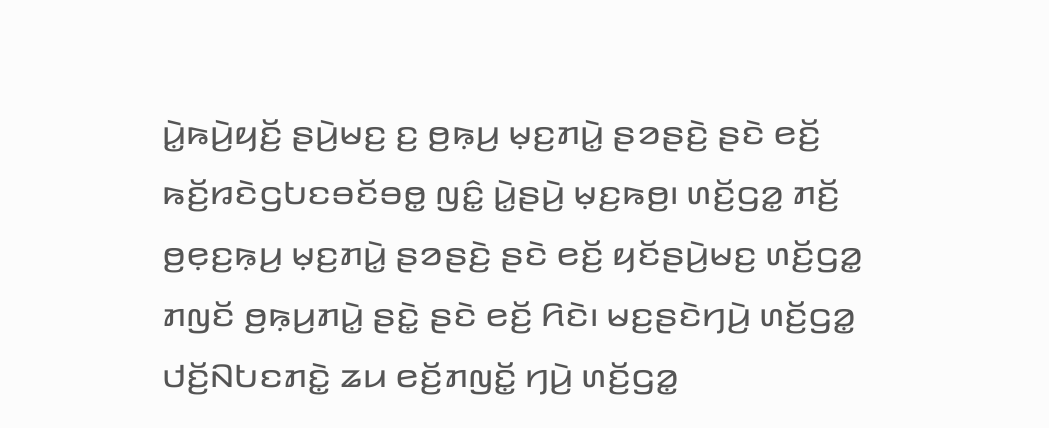ꤣꤧ꤭ꤒꤣꤧ꤬ꤟꤢꤩ꤬ ꤔꤣꤧ꤬ꤗꤢ꤬ ꤢ꤬ ꤥ꤬ꤒ꤫ꤣ꤬ ꤗ꤫ꤢ꤬ꤊꤣꤧ꤭ ꤔꤤꤔꤢꤧ꤬ ꤔꤢꤧ ꤕꤢꤩ꤬ ꤒꤢꤩ꤬ꤙꤢꤧꤞꤝꤢꤋꤢꤩꤋꤥ꤭ ꤜꤢꤨ꤭ ꤣꤧ꤭ꤔꤣꤧ꤬ ꤗ꤫ꤢ꤬ꤒꤥ꤬꤯ ꤛꤢꤩ꤬ꤞꤤ꤭ ꤊꤢꤩ꤬ ꤥ꤬ꤕ꤫ꤢ꤬ꤒ꤫ꤣ꤬ ꤗ꤫ꤢ꤬ꤊꤣꤧ꤭ ꤔꤤꤔꤢꤧ꤬ ꤔꤢꤧ ꤕꤢꤩ꤬ ꤟꤢꤩꤔꤣꤧ꤬ꤗꤢ꤬ ꤛꤢꤩ꤬ꤞꤤ꤭ ꤊꤜꤢꤩ ꤥ꤬ꤒ꤫ꤣ꤬ꤊꤣꤧ꤭ ꤔꤢꤧ꤭ ꤔꤢꤧ ꤕꤢꤩ꤬ ꤖꤢꤧ꤯ ꤗꤢ꤬ꤔꤢꤧꤚꤣꤧ꤬ ꤛꤢꤩ꤬ꤞꤤ꤭ ꤓꤢꤩ꤬ꤡꤝꤢꤊꤢꤧ꤭ ꤘꤣ ꤕꤢꤩ꤬ꤊꤜꤢꤩ꤭ ꤚꤣꤧ꤬ ꤛꤢꤩ꤬ꤞꤤ꤭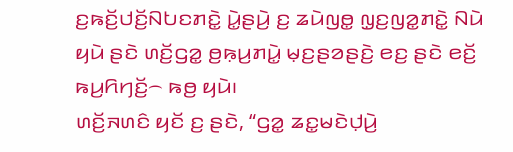ꤢ꤬ꤒꤢꤩ꤬ꤓꤢꤩ꤬ꤡꤝꤢꤊꤢꤧ꤭ ꤣꤧ꤭ꤔꤣꤧ꤬ ꤢ꤬ ꤘꤣꤧꤜꤥ꤭ ꤜ꤫ꤢ꤬ꤜꤤ꤭ꤊꤢꤧ꤭ ꤡꤣꤧ ꤟꤣꤧ ꤔꤢꤧ ꤛꤢꤩ꤬ꤞꤤ꤭ ꤥ꤬ꤒ꤫ꤣ꤬ꤊꤣꤧ꤭ ꤗ꤫ꤢ꤬ꤔꤤꤔꤢꤧ꤬ ꤕꤢ꤬ ꤔꤢꤧ ꤕꤢꤩ꤬ ꤒꤣ꤬ꤖꤚꤢꤩ꤬꤮ ꤒꤥ꤬ ꤟꤣꤧ꤯
ꤛꤢꤩ꤬ꤏꤛꤢꤨ ꤟꤢꤩ ꤢ꤬ ꤔꤢꤧ, “ꤞꤤ꤭ ꤘꤢ꤭ꤗꤢꤧꤓ꤫ꤣꤧ꤬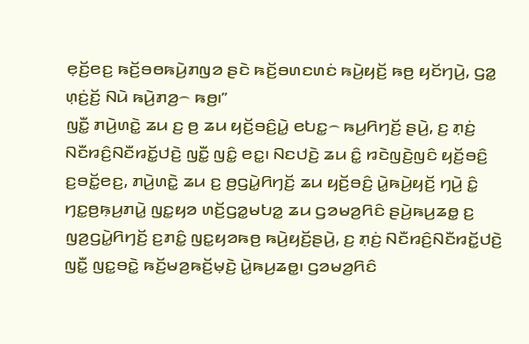ꤕ꤫ꤢꤩ꤬ꤕꤢ꤬ ꤒꤢꤩ꤬ꤋꤥꤒꤣꤧ꤬ꤊꤜꤤ ꤔꤢꤧ ꤒꤢꤩ꤬ꤋꤛꤢꤛꤢꤦ ꤒꤣꤧ꤬ꤟꤢꤩ꤬ ꤒꤥ꤬ ꤟꤢꤩꤚꤣꤧ꤬, ꤞꤤ꤭ ꤛ꤫ꤢꤦ꤬ꤢꤩ꤬ ꤡꤣꤧ ꤒꤣꤧ꤬ꤊꤤ꤬꤮ ꤒꤥ꤬꤯”
ꤜꤢꤪ꤭ ꤊꤣꤧ꤬ꤛꤢꤧ꤭ ꤘꤣ ꤢ꤬ ꤥ꤬ ꤘꤣ ꤟꤢꤩ꤬ꤋꤢꤨ꤬ꤣꤧ꤭ ꤕꤝꤢ꤭꤮ ꤒꤣ꤬ꤖꤚꤢꤩ꤬ ꤔꤣꤧ꤬, ꤢ꤬ ꤊ꤫ꤢꤦ꤬ ꤡꤢꤪꤙꤢꤨ꤬ꤡꤢꤪꤙꤢꤩ꤭ꤓꤢꤧ꤬ ꤜꤢꤪ꤭ ꤜꤢꤨ꤭ ꤕꤢ꤭꤯ ꤡꤢꤓꤢꤧ꤬ ꤘꤣ ꤢꤨ꤭ ꤙꤢꤧꤜꤢꤧ꤬ꤜꤢꤨ ꤟꤢꤩ꤬ꤋꤢꤨ꤬ ꤢ꤬ꤋꤢꤩ꤭ꤕꤢ꤬, ꤊꤣꤧ꤬ꤛꤢꤧ꤭ ꤘꤣ ꤢ꤬ ꤥ꤬ꤞꤣꤧ꤭ꤖꤚꤢꤩ꤬ ꤘꤣ ꤟꤢꤩ꤬ꤋꤢꤨ꤬ ꤣꤧ꤭ꤒꤣꤧ꤬ꤟꤢꤩ꤬ ꤚꤣꤧ꤬ ꤢꤨ꤭ ꤚꤢ꤭ꤥ꤬ꤒ꤫ꤣ꤬ꤊꤣꤧ꤭ ꤜꤢ꤭ꤟꤤ ꤛꤢꤩ꤬ꤞꤤ꤭ꤗꤝꤤ꤭ ꤘꤣ ꤞꤤꤗꤤ꤬ꤖꤢꤨ ꤔꤣꤧ꤬ꤒꤣ꤬ꤘꤥ꤭ ꤢ꤬ ꤜꤤ꤬ꤞꤣꤧ꤭ꤖꤚꤢꤩ꤬ ꤢ꤬ꤊꤢꤨ꤭ ꤜꤢ꤭ꤟꤤꤒꤥ꤬ ꤒꤣꤧ꤬ꤟꤢꤩ꤬ꤔꤣꤧ꤬, ꤢ꤬ ꤊ꤫ꤢꤦ꤬ ꤡꤢꤪꤙꤢꤨ꤬ꤡꤢꤪꤙꤢꤩ꤭ꤓꤢꤧ꤬ ꤜꤢꤪ꤭ ꤜꤢ꤭ꤋꤢꤧ꤭ ꤒꤢꤩ꤬ꤗꤤ꤬ꤒꤢꤩ꤬ꤗ꤫ꤢꤧ꤬ ꤣꤧ꤭ꤒꤣ꤬ꤘꤥ꤭꤯ ꤞꤤꤗꤤ꤬ꤖꤢꤨ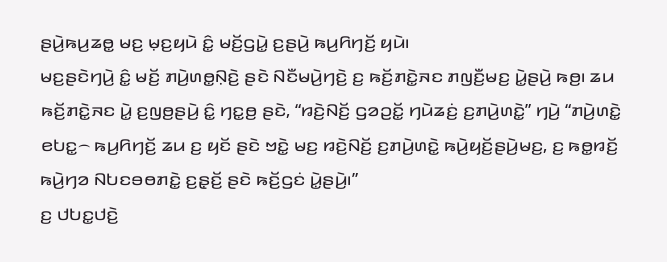ꤔꤣꤧ꤬ꤒꤣ꤬ꤘꤥ꤭ ꤗꤢ꤬ ꤗ꤫ꤢ꤬ꤟꤣꤧ ꤢꤨ꤭ ꤗꤢꤩ꤬ꤞꤣꤧ꤭ ꤢ꤬ꤔꤣꤧ꤬ ꤒꤣ꤬ꤖꤚꤢꤩ꤬ ꤟꤣꤧ꤯
ꤗꤢ꤬ꤔꤢꤧꤚꤣꤧ꤬ ꤢꤨ꤭ ꤗꤢꤩ꤬ ꤊꤣꤧ꤬ꤛꤥ꤭ꤡ꤫ꤢꤧ꤬ ꤔꤢꤧ ꤡꤢꤪꤗꤣꤧ꤬ꤚꤢꤧ꤬ ꤢ꤬ ꤒꤢꤩ꤬ꤊꤢꤧ꤭ꤏꤢ ꤊꤜꤢꤪ꤬ꤗꤢ꤬ ꤣꤧ꤭ꤔꤣꤧ꤬ ꤒꤥ꤬꤯ ꤘꤣ ꤒꤢꤩ꤬ꤊꤢꤧ꤭ꤏꤢ ꤣꤧ꤭ ꤢ꤬ꤜꤥ꤬ꤔꤣꤧ꤬ ꤢꤨ꤭ ꤚꤢ꤭ꤥ꤬ ꤔꤢꤧ, “ꤙꤢꤧ꤬ꤡꤢꤩ꤬ ꤞꤤꤑꤢꤩ꤭ ꤚꤣꤧꤘꤢꤦ꤬ ꤢ꤬ꤊꤣꤧ꤬ꤛꤢꤧ꤭” ꤚꤣꤧ꤬ “ꤊꤣꤧ꤬ꤛꤢꤧ꤭ ꤕꤝꤢ꤭꤮ ꤒꤣ꤬ꤖꤚꤢꤩ꤬ ꤘꤣ ꤢ꤬ ꤟꤢꤩ ꤔꤢꤧ ꤠꤢꤧ꤭ ꤗꤢ꤬ ꤙꤢꤧ꤬ꤡꤢꤩ꤬ ꤢ꤬ꤊꤣꤧ꤬ꤛꤢꤧ꤭ ꤒꤣꤧ꤬ꤟꤢꤩ꤬ꤔꤣꤧ꤬ꤗꤢ꤬, ꤢ꤬ ꤒꤥ꤭ꤙꤢꤩ꤬ ꤒꤣꤧ꤬ꤚꤤ ꤡꤝꤢꤋꤥꤊꤢꤧ꤭ ꤢ꤬ꤔ꤫ꤢꤩ꤬ ꤔꤢꤧ ꤒꤢꤩ꤬ꤞꤢꤦ ꤣꤧ꤭ꤔꤣꤧ꤬꤯”
ꤢ꤬ ꤓꤝꤢ꤭ꤓꤢꤧ꤬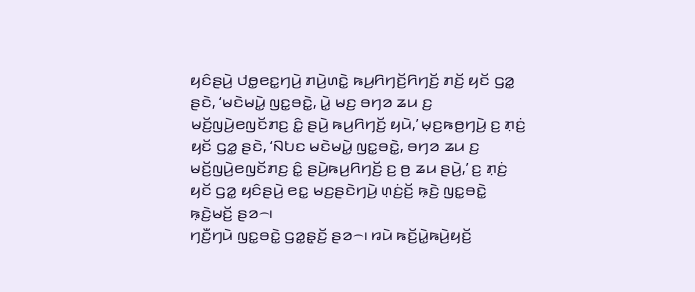ꤟꤢꤨꤔꤣꤧ꤬ ꤓꤥ꤭ꤕꤢ꤭ꤚꤣꤧ꤬ ꤊꤣꤧ꤬ꤛꤢꤧ꤭ ꤒꤣ꤬ꤖꤚꤢꤩ꤬ꤖꤚꤢꤩ꤬ ꤊꤢꤩ꤬ ꤟꤢꤩ ꤞꤤ꤭ ꤔꤢꤧ, ‘ꤗꤢꤧꤗꤣꤧ꤭ ꤜꤢ꤭ꤋꤢꤧ꤭, ꤣꤧ꤭ ꤗꤢ꤬ ꤋꤚꤤ ꤘꤣ ꤢ꤬ ꤗꤢꤩ꤬ꤜꤣꤧ꤬ꤕꤜꤢꤩꤊꤢ꤬ ꤢꤨ꤭ ꤔꤣꤧ꤬ ꤒꤣ꤬ꤖꤚꤢꤩ꤬ ꤟꤣꤧ,’ ꤗ꤫ꤢ꤬ꤒꤥ꤬ꤚꤣꤧ꤬ ꤢ꤬ ꤊ꤫ꤢꤦ꤬ ꤟꤢꤩ ꤞꤤ꤭ ꤔꤢꤧ, ‘ꤡꤝꤢ ꤗꤢꤧꤗꤣꤧ꤭ ꤜꤢ꤭ꤋꤢꤧ꤭, ꤋꤚꤤ ꤘꤣ ꤢ꤬ ꤗꤢꤩ꤬ꤜꤣꤧ꤬ꤕꤜꤢꤩꤊꤢ꤬ ꤢꤨ꤭ ꤔꤣꤧ꤬ꤒꤣ꤬ꤖꤚꤢꤩ꤬ ꤢ꤬ ꤥ꤬ ꤘꤣ ꤔꤣꤧ꤬,’ ꤢ꤬ ꤊ꤫ꤢꤦ꤬ ꤟꤢꤩ ꤞꤤ꤭ ꤟꤢꤨꤔꤣꤧ꤬ ꤕꤢ꤭ ꤗꤢ꤬ꤔꤢꤧꤚꤣꤧ꤬ ꤛ꤫ꤢꤦ꤬ꤢꤩ꤬ ꤒ꤫ꤢꤧ꤬ ꤜꤢ꤭ꤋꤢꤧ꤭ ꤒ꤫ꤢꤧ꤬ꤗꤢꤩ꤬ ꤔꤤ꤮꤯
ꤚꤢꤪ꤬ꤚꤣꤧ ꤜꤢ꤭ꤋꤢꤧ꤭ ꤞꤤ꤭ꤔ꤫ꤢꤩ꤬ ꤔꤤ꤮꤯ ꤙꤣꤧ ꤒꤢꤩ꤬ꤣꤧ꤭ꤒꤣꤧ꤬ꤟꤢꤩ꤬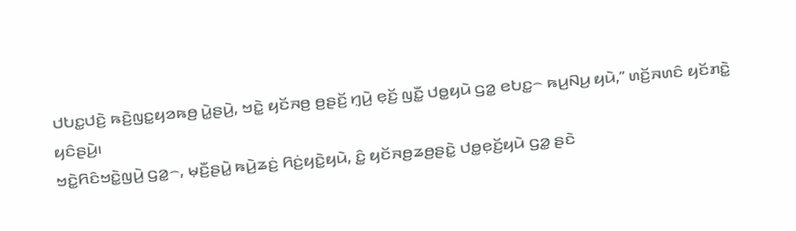ꤓꤝꤢ꤭ꤓꤢꤧ꤬ ꤒꤢꤧ꤬ꤜꤢ꤭ꤟꤤꤒꤥ꤬ ꤣꤧ꤭ꤔꤣꤧ꤬, ꤠꤢꤧ꤭ ꤟꤢꤩꤏꤥ꤬ ꤥ꤬ꤔꤢꤩ꤬ ꤚ꤫ꤣꤧ꤬ ꤕ꤫ꤢꤩ꤬ ꤜꤢꤪ꤭ ꤓꤥ꤭ꤟꤣꤧ ꤞꤤ꤭ ꤕꤝꤢ꤭꤮ ꤒꤣ꤬ꤡꤣ꤬ ꤟꤣꤧ,” ꤛꤢꤩ꤬ꤏꤛꤢꤨ ꤟꤢꤩꤊꤢꤧ꤭ ꤟꤢꤨꤔꤣꤧ꤬꤯
ꤠꤢꤧ꤭ꤖꤢꤨꤠꤢꤧ꤭ꤜꤣꤧ꤬ ꤞꤤ꤭꤮, ꤗ꤫ꤢꤪ꤬ꤔꤣꤧ꤭ ꤒꤣꤧ꤬ꤘꤢꤦ꤬ ꤖꤢꤦ꤬ꤟꤢꤧ꤭ꤟꤣꤧ, ꤢꤨ꤭ ꤟꤢꤩꤏꤥ꤬ꤘꤥ꤬ꤔꤢꤧ꤭ ꤓꤥ꤭ꤕ꤫ꤢꤩ꤬ꤟꤣꤧ ꤞꤤ꤭ ꤔꤢꤧ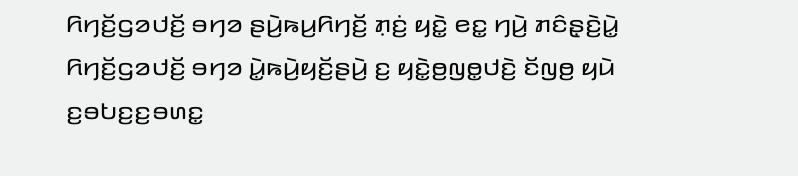ꤖꤚꤢꤩ꤬ꤞꤤꤓꤢꤩ꤬ ꤋꤚꤤ ꤔꤣꤧ꤬ꤒꤣ꤬ꤖꤚꤢꤩ꤬ ꤊ꤫ꤢꤦ꤬ ꤟꤢꤧ꤭ ꤕꤢ꤭ ꤚꤣꤧ꤬ ꤊꤢꤨꤔ꤫ꤢꤧ꤬ꤣꤧ꤭ ꤖꤚꤢꤩ꤬ꤞꤤꤓꤢꤩ꤬ ꤋꤚꤤ ꤣꤧ꤭ꤒꤣꤧ꤬ꤟꤢꤩ꤬ꤔꤣꤧ꤬ ꤢ꤬ ꤟꤢꤧ꤭ꤥ꤬ꤜꤥ꤭ꤓꤢꤧ꤬ ꤢꤩꤜꤥ꤬ ꤟꤣꤧ ꤢ꤬ꤋꤝꤢ꤬ꤢ꤬ꤋꤛꤢ꤭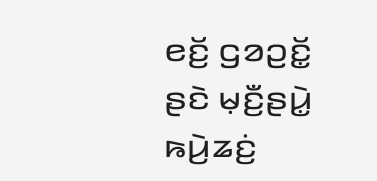ꤕꤢꤩ꤬ ꤞꤤꤑꤢꤩ꤭ ꤔꤢꤧ ꤗ꤫ꤢꤪ꤬ꤔꤣꤧ꤭ ꤒꤣꤧ꤬ꤘꤢꤦ꤬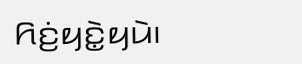ꤖꤢꤦ꤬ꤟꤢꤧ꤭ꤟꤣꤧ꤯